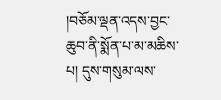།བཅོམ་ལྡན་འདས་བྱང་ཆུབ་ནི་སྨོན་པ་མ་མཆིས་པ། དུས་གསུམ་ལས་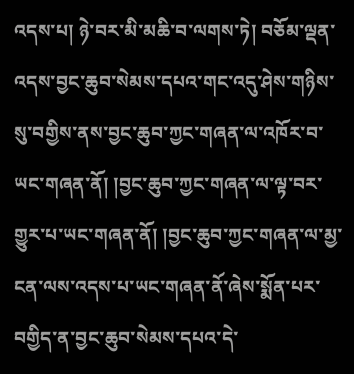འདས་པ། ཉེ་བར་མི་མཆི་བ་ལགས་ཏེ། བཅོམ་ལྡན་འདས་བྱང་ཆུབ་སེམས་དཔའ་གང་འདུ་ཤེས་གཉིས་སུ་བགྱིས་ནས་བྱང་ཆུབ་ཀྱང་གཞན་ལ་འཁོར་བ་ཡང་གཞན་ནོ། །བྱང་ཆུབ་ཀྱང་གཞན་ལ་ལྟ་བར་གྱུར་པ་ཡང་གཞན་ནོ། །བྱང་ཆུབ་ཀྱང་གཞན་ལ་མྱ་ངན་ལས་འདས་པ་ཡང་གཞན་ནོ་ཞེས་སྨོན་པར་བགྱིད་ན་བྱང་ཆུབ་སེམས་དཔའ་དེ་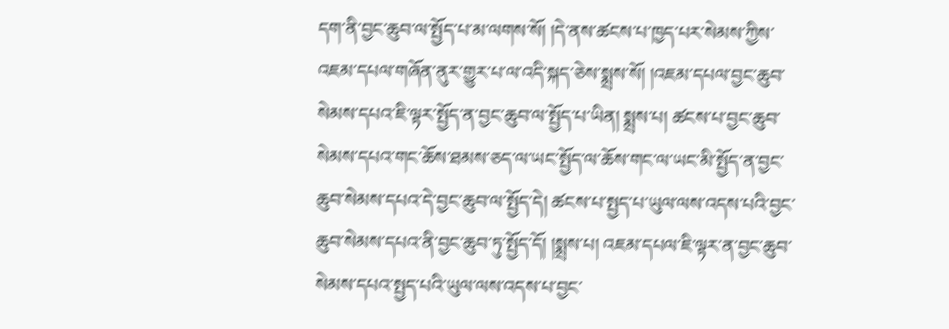དག་ནི་བྱང་ཆུབ་ལ་སྤྱོད་པ་མ་ལགས་སོ། །དེ་ནས་ཚངས་པ་ཁྱད་པར་སེམས་ཀྱིས་འཇམ་དཔལ་གཞོན་ནུར་གྱུར་པ་ལ་འདི་སྐད་ཅེས་སྨྲས་སོ། །འཇམ་དཔལ་བྱང་ཆུབ་སེམས་དཔའ་ཇི་ལྟར་སྤྱོད་ན་བྱང་ཆུབ་ལ་སྤྱོད་པ་ཡིན། སྨྲས་པ། ཚངས་པ་བྱང་ཆུབ་སེམས་དཔའ་གང་ཆོས་ཐམས་ཅད་ལ་ཡང་སྤྱོད་ལ་ཆོས་གང་ལ་ཡང་མི་སྤྱོད་ན་བྱང་ཆུབ་སེམས་དཔའ་དེ་བྱང་ཆུབ་ལ་སྤྱོད་དེ། ཚངས་པ་སྤྱད་པ་ཡུལ་ལས་འདས་པའི་བྱང་ཆུབ་སེམས་དཔའ་ནི་བྱང་ཆུབ་ཏུ་སྤྱོད་དོ། །སྨྲས་པ། འཇམ་དཔལ་ཇི་ལྟར་ན་བྱང་ཆུབ་སེམས་དཔའ་སྤྱད་པའི་ཡུལ་ལས་འདས་པ་བྱང་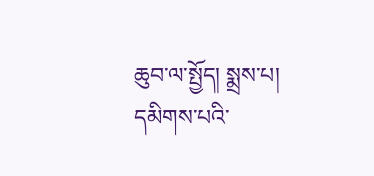ཆུབ་ལ་སྤྱོད། སྨྲས་པ། དམིགས་པའི་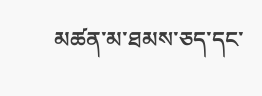མཚན་མ་ཐམས་ཅད་དང་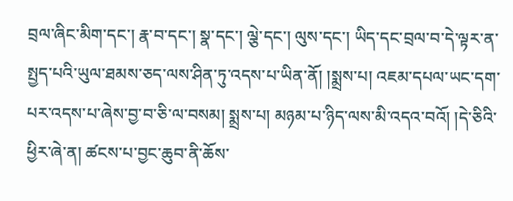བྲལ་ཞིང་མིག་དང་། རྣ་བ་དང་། སྣ་དང་། ལྕེ་དང་། ལུས་དང་། ཡིད་དང་བྲལ་བ་དེ་ལྟར་ན་སྤྱད་པའི་ཡུལ་ཐམས་ཅད་ལས་ཤིན་ཏུ་འདས་པ་ཡིན་ནོ། །སྨྲས་པ། འཇམ་དཔལ་ཡང་དག་པར་འདས་པ་ཞེས་བྱ་བ་ཅི་ལ་བསམ། སྨྲས་པ། མཉམ་པ་ཉིད་ལས་མི་འདའ་བའོ། །དེ་ཅིའི་ཕྱིར་ཞེ་ན། ཚངས་པ་བྱང་ཆུབ་ནི་ཆོས་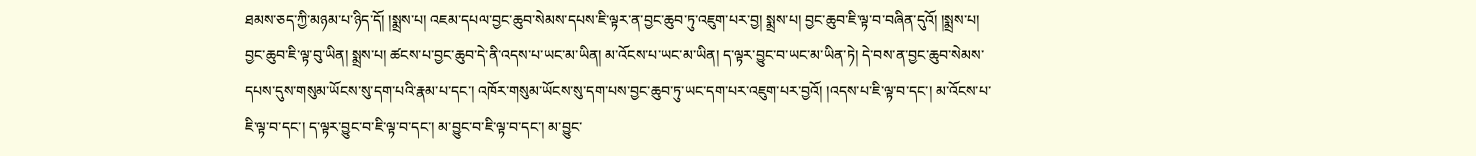ཐམས་ཅད་ཀྱི་མཉམ་པ་ཉིད་དོ། །སྨྲས་པ། འཇམ་དཔལ་བྱང་ཆུབ་སེམས་དཔས་ཇི་ལྟར་ན་བྱང་ཆུབ་ཏུ་འཇུག་པར་བྱ། སྨྲས་པ། བྱང་ཆུབ་ཇི་ལྟ་བ་བཞིན་དུའོ། །སྨྲས་པ། བྱང་ཆུབ་ཇི་ལྟ་བུ་ཡིན། སྨྲས་པ། ཚངས་པ་བྱང་ཆུབ་དེ་ནི་འདས་པ་ཡང་མ་ཡིན། མ་འོངས་པ་ཡང་མ་ཡིན། ད་ལྟར་བྱུང་བ་ཡང་མ་ཡིན་ཏེ། དེ་བས་ན་བྱང་ཆུབ་སེམས་དཔས་དུས་གསུམ་ཡོངས་སུ་དག་པའི་རྣམ་པ་དང་། འཁོར་གསུམ་ཡོངས་སུ་དག་པས་བྱང་ཆུབ་ཏུ་ཡང་དག་པར་འཇུག་པར་བྱའོ། །འདས་པ་ཇི་ལྟ་བ་དང་། མ་འོངས་པ་ཇི་ལྟ་བ་དང་། ད་ལྟར་བྱུང་བ་ཇི་ལྟ་བ་དང་། མ་བྱུང་བ་ཇི་ལྟ་བ་དང་། མ་བྱུང་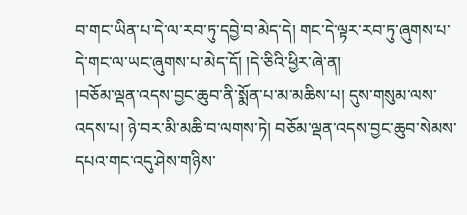བ་གང་ཡིན་པ་དེ་ལ་རབ་ཏུ་དབྱེ་བ་མེད་དེ། གང་དེ་ལྟར་རབ་ཏུ་ཞུགས་པ་དེ་གང་ལ་ཡང་ཞུགས་པ་མེད་དོ། །དེ་ཅིའི་ཕྱིར་ཞེ་ན།
།བཅོམ་ལྡན་འདས་བྱང་ཆུབ་ནི་སྨོན་པ་མ་མཆིས་པ། དུས་གསུམ་ལས་འདས་པ། ཉེ་བར་མི་མཆི་བ་ལགས་ཏེ། བཅོམ་ལྡན་འདས་བྱང་ཆུབ་སེམས་དཔའ་གང་འདུ་ཤེས་གཉིས་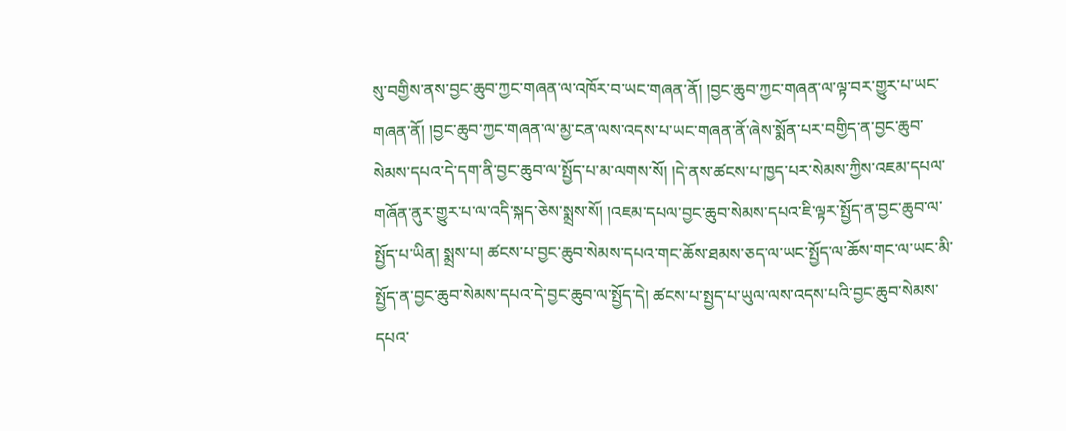སུ་བགྱིས་ནས་བྱང་ཆུབ་ཀྱང་གཞན་ལ་འཁོར་བ་ཡང་གཞན་ནོ། །བྱང་ཆུབ་ཀྱང་གཞན་ལ་ལྟ་བར་གྱུར་པ་ཡང་གཞན་ནོ། །བྱང་ཆུབ་ཀྱང་གཞན་ལ་མྱ་ངན་ལས་འདས་པ་ཡང་གཞན་ནོ་ཞེས་སྨོན་པར་བགྱིད་ན་བྱང་ཆུབ་སེམས་དཔའ་དེ་དག་ནི་བྱང་ཆུབ་ལ་སྤྱོད་པ་མ་ལགས་སོ། །དེ་ནས་ཚངས་པ་ཁྱད་པར་སེམས་ཀྱིས་འཇམ་དཔལ་གཞོན་ནུར་གྱུར་པ་ལ་འདི་སྐད་ཅེས་སྨྲས་སོ། །འཇམ་དཔལ་བྱང་ཆུབ་སེམས་དཔའ་ཇི་ལྟར་སྤྱོད་ན་བྱང་ཆུབ་ལ་སྤྱོད་པ་ཡིན། སྨྲས་པ། ཚངས་པ་བྱང་ཆུབ་སེམས་དཔའ་གང་ཆོས་ཐམས་ཅད་ལ་ཡང་སྤྱོད་ལ་ཆོས་གང་ལ་ཡང་མི་སྤྱོད་ན་བྱང་ཆུབ་སེམས་དཔའ་དེ་བྱང་ཆུབ་ལ་སྤྱོད་དེ། ཚངས་པ་སྤྱད་པ་ཡུལ་ལས་འདས་པའི་བྱང་ཆུབ་སེམས་དཔའ་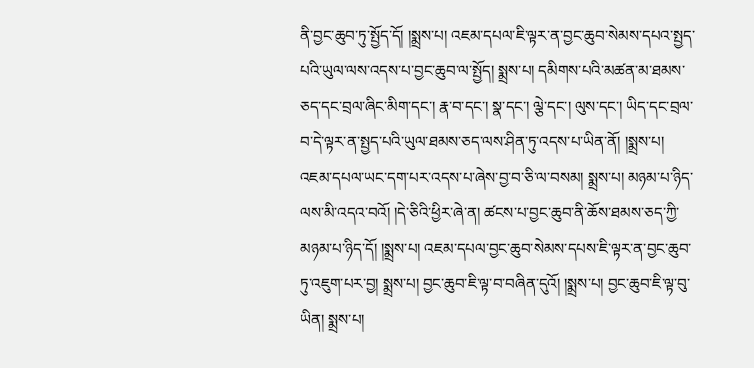ནི་བྱང་ཆུབ་ཏུ་སྤྱོད་དོ། །སྨྲས་པ། འཇམ་དཔལ་ཇི་ལྟར་ན་བྱང་ཆུབ་སེམས་དཔའ་སྤྱད་པའི་ཡུལ་ལས་འདས་པ་བྱང་ཆུབ་ལ་སྤྱོད། སྨྲས་པ། དམིགས་པའི་མཚན་མ་ཐམས་ཅད་དང་བྲལ་ཞིང་མིག་དང་། རྣ་བ་དང་། སྣ་དང་། ལྕེ་དང་། ལུས་དང་། ཡིད་དང་བྲལ་བ་དེ་ལྟར་ན་སྤྱད་པའི་ཡུལ་ཐམས་ཅད་ལས་ཤིན་ཏུ་འདས་པ་ཡིན་ནོ། །སྨྲས་པ། འཇམ་དཔལ་ཡང་དག་པར་འདས་པ་ཞེས་བྱ་བ་ཅི་ལ་བསམ། སྨྲས་པ། མཉམ་པ་ཉིད་ལས་མི་འདའ་བའོ། །དེ་ཅིའི་ཕྱིར་ཞེ་ན། ཚངས་པ་བྱང་ཆུབ་ནི་ཆོས་ཐམས་ཅད་ཀྱི་མཉམ་པ་ཉིད་དོ། །སྨྲས་པ། འཇམ་དཔལ་བྱང་ཆུབ་སེམས་དཔས་ཇི་ལྟར་ན་བྱང་ཆུབ་ཏུ་འཇུག་པར་བྱ། སྨྲས་པ། བྱང་ཆུབ་ཇི་ལྟ་བ་བཞིན་དུའོ། །སྨྲས་པ། བྱང་ཆུབ་ཇི་ལྟ་བུ་ཡིན། སྨྲས་པ།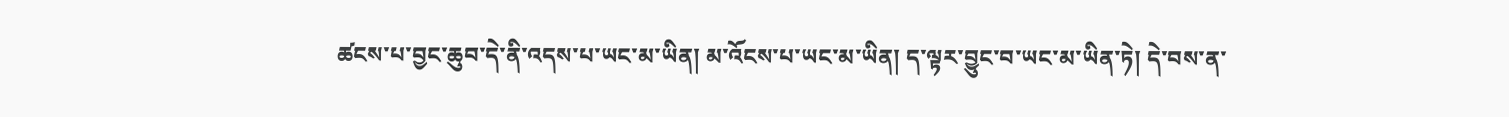ཚངས་པ་བྱང་ཆུབ་དེ་ནི་འདས་པ་ཡང་མ་ཡིན། མ་འོངས་པ་ཡང་མ་ཡིན། ད་ལྟར་བྱུང་བ་ཡང་མ་ཡིན་ཏེ། དེ་བས་ན་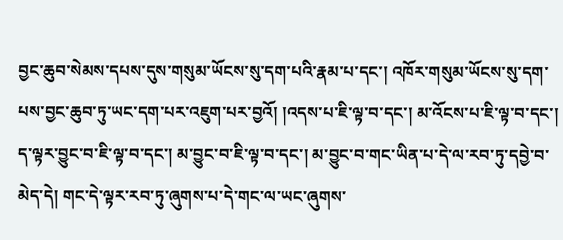བྱང་ཆུབ་སེམས་དཔས་དུས་གསུམ་ཡོངས་སུ་དག་པའི་རྣམ་པ་དང་། འཁོར་གསུམ་ཡོངས་སུ་དག་པས་བྱང་ཆུབ་ཏུ་ཡང་དག་པར་འཇུག་པར་བྱའོ། །འདས་པ་ཇི་ལྟ་བ་དང་། མ་འོངས་པ་ཇི་ལྟ་བ་དང་། ད་ལྟར་བྱུང་བ་ཇི་ལྟ་བ་དང་། མ་བྱུང་བ་ཇི་ལྟ་བ་དང་། མ་བྱུང་བ་གང་ཡིན་པ་དེ་ལ་རབ་ཏུ་དབྱེ་བ་མེད་དེ། གང་དེ་ལྟར་རབ་ཏུ་ཞུགས་པ་དེ་གང་ལ་ཡང་ཞུགས་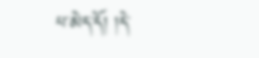པ་མེད་དོ། །དེ་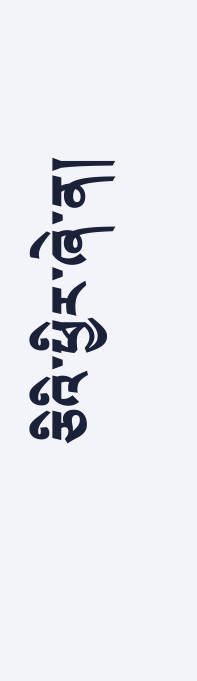ཅིའི་ཕྱིར་ཞེ་ན།